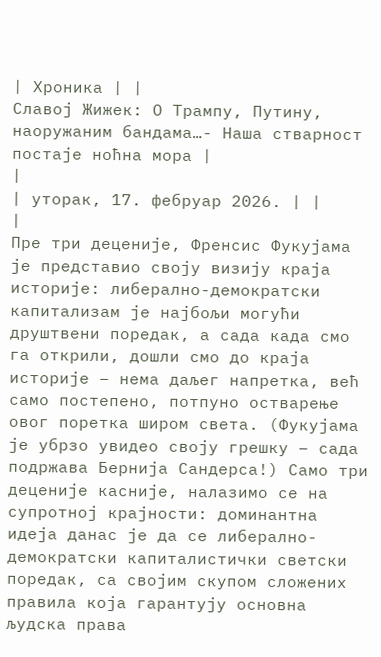| Хроника | |
Славој Жижек: О Трампу, Путину, наоружаним бандама…- Наша стварност постаје ноћна мора |
|
| уторак, 17. фебруар 2026. | |
|
Пре три деценије, Френсис Фукујама је представио своју визију краја историје: либерално-демократски капитализам је најбољи могући друштвени поредак, а сада када смо га открили, дошли смо до краја историје – нема даљег напретка, већ само постепено, потпуно остварење овог поретка широм света. (Фукујама је убрзо увидео своју грешку – сада подржава Бернија Сандерса!) Само три деценије касније, налазимо се на супротној крајности: доминантна идеја данас је да се либерално-демократски капиталистички светски поредак, са својим скупом сложених правила која гарантују основна људска права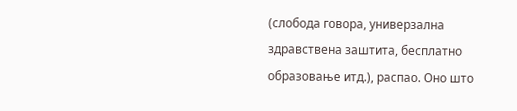(слобода говора, универзална здравствена заштита, бесплатно образовање итд.), распао. Оно што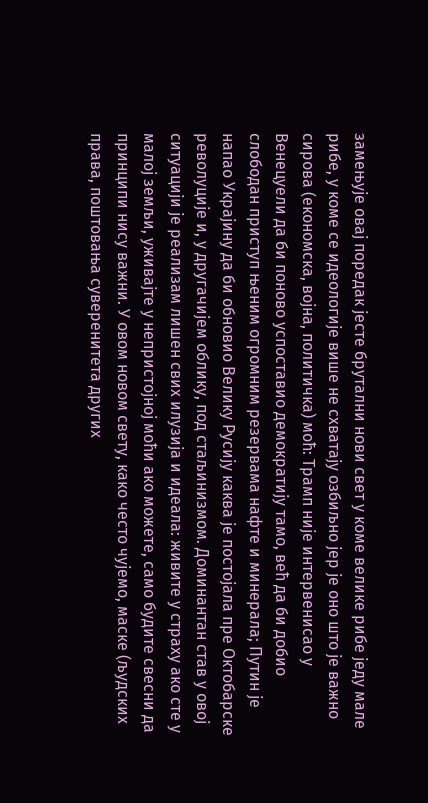замењује овај поредак јесте брутални нови свет у коме велике рибе једу мале рибе, у коме се идеологије више не схватају озбиљно јер је оно што је важно сирова (економска, војна, политичка) моћ: Трамп није интервенисао у Венецуели да би поново успоставио демократију тамо, већ да би добио слободан приступ њеним огромним резервама нафте и минерала; Путин је напао Украјину да би обновио Велику Русију каква је постојала пре Октобарске револуције и, у другачијем облику, под стаљинизмом. Доминантан став у овој ситуацији је реализам лишен свих илузија и идеала: живите у страху ако сте у малој земљи, уживајте у непристојној моћи ако можете, само будите свесни да принципи нису важни. У овом новом свету, како често чујемо, маске (људских права, поштовања суверенитета других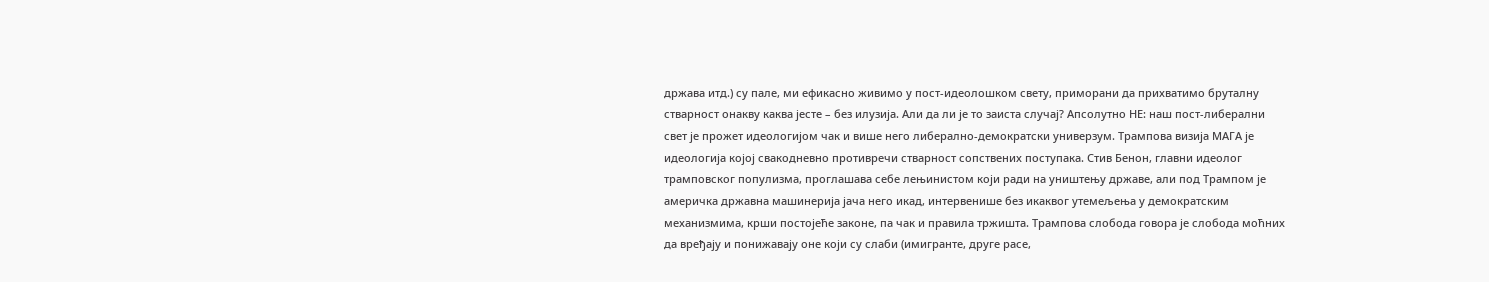држава итд.) су пале, ми ефикасно живимо у пост-идеолошком свету, приморани да прихватимо бруталну стварност онакву каква јесте – без илузија. Али да ли је то заиста случај? Апсолутно НЕ: наш пост-либерални свет је прожет идеологијом чак и више него либерално-демократски универзум. Трампова визија МАГА је идеологија којој свакодневно противречи стварност сопствених поступака. Стив Бенон, главни идеолог трамповског популизма, проглашава себе лењинистом који ради на уништењу државе, али под Трампом је америчка државна машинерија јача него икад, интервенише без икаквог утемељења у демократским механизмима, крши постојеће законе, па чак и правила тржишта. Трампова слобода говора је слобода моћних да вређају и понижавају оне који су слаби (имигранте, друге расе,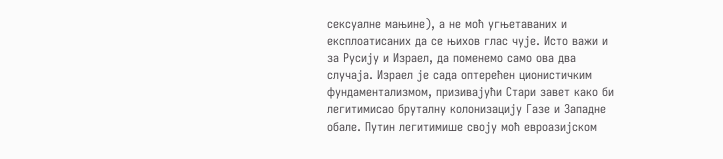сексуалне мањине), а не моћ угњетаваних и експлоатисаних да се њихов глас чује. Исто важи и за Русију и Израел, да поменемо само ова два случаја. Израел је сада оптерећен ционистичким фундаментализмом, призивајући Стари завет како би легитимисао бруталну колонизацију Газе и Западне обале. Путин легитимише своју моћ евроазијском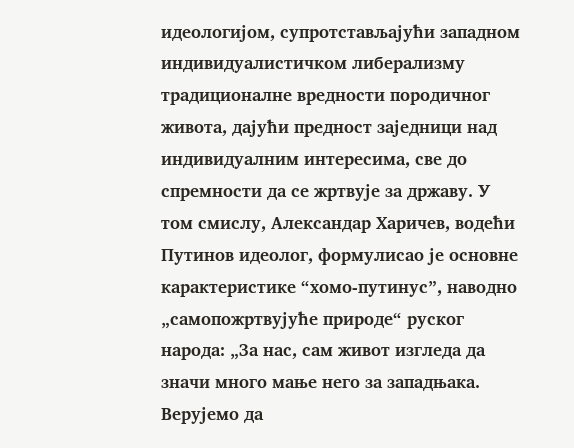идеологијом, супротстављајући западном индивидуалистичком либерализму традиционалне вредности породичног живота, дајући предност заједници над индивидуалним интересима, све до спремности да се жртвује за државу. У том смислу, Александар Харичев, водећи Путинов идеолог, формулисао је основне карактеристике “хомо-путинус”, наводно „самопожртвујуће природе“ руског народа: „За нас, сам живот изгледа да значи много мање него за западњака. Верујемо да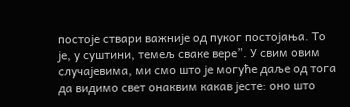постоје ствари важније од пуког постојања. То је, у суштини, темељ сваке вере”. У свим овим случајевима, ми смо што је могуће даље од тога да видимо свет онаквим какав јесте: оно што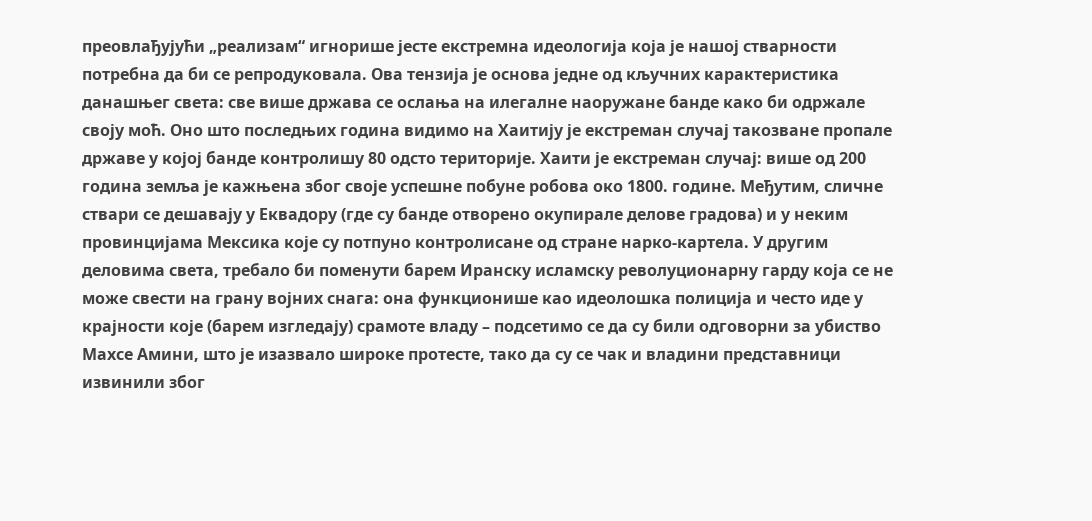преовлађујући „реализам“ игнорише јесте екстремна идеологија која је нашој стварности потребна да би се репродуковала. Ова тензија је основа једне од кључних карактеристика данашњег света: све више држава се ослања на илегалне наоружане банде како би одржале своју моћ. Оно што последњих година видимо на Хаитију је екстреман случај такозване пропале државе у којој банде контролишу 80 одсто територије. Хаити је екстреман случај: више од 200 година земља је кажњена због своје успешне побуне робова око 1800. године. Међутим, сличне ствари се дешавају у Еквадору (где су банде отворено окупирале делове градова) и у неким провинцијама Мексика које су потпуно контролисане од стране нарко-картела. У другим деловима света, требало би поменути барем Иранску исламску револуционарну гарду која се не може свести на грану војних снага: она функционише као идеолошка полиција и често иде у крајности које (барем изгледају) срамоте владу – подсетимо се да су били одговорни за убиство Махсе Амини, што је изазвало широке протесте, тако да су се чак и владини представници извинили због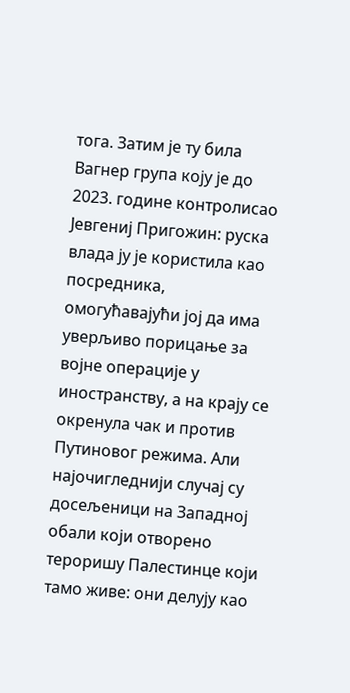тога. Затим је ту била Вагнер група коју је до 2023. године контролисао Јевгениј Пригожин: руска влада ју је користила као посредника, омогућавајући јој да има уверљиво порицање за војне операције у иностранству, а на крају се окренула чак и против Путиновог режима. Али најочигледнији случај су досељеници на Западној обали који отворено тероришу Палестинце који тамо живе: они делују као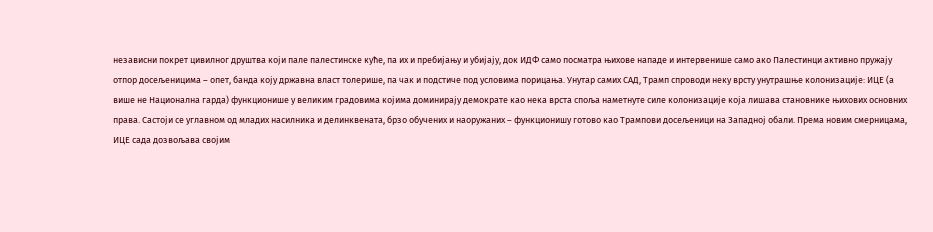независни покрет цивилног друштва који пале палестинске куће, па их и пребијању и убијају, док ИДФ само посматра њихове нападе и интервенише само ако Палестинци активно пружају отпор досељеницима – опет, банда коју државна власт толерише, па чак и подстиче под условима порицања. Унутар самих САД, Трамп спроводи неку врсту унутрашње колонизације: ИЦЕ (а више не Национална гарда) функционише у великим градовима којима доминирају демократе као нека врста споља наметнуте силе колонизације која лишава становнике њихових основних права. Састоји се углавном од младих насилника и делинквената, брзо обучених и наоружаних – функционишу готово као Трампови досељеници на Западној обали. Према новим смерницама, ИЦЕ сада дозвољава својим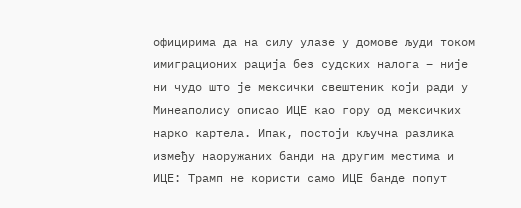официрима да на силу улазе у домове људи током имиграционих рација без судских налога – није ни чудо што је мексички свештеник који ради у Минеаполису описао ИЦЕ као гору од мексичких нарко картела. Ипак, постоји кључна разлика између наоружаних банди на другим местима и ИЦЕ: Трамп не користи само ИЦЕ банде попут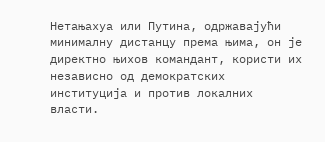Нетањахуа или Путина, одржавајући минималну дистанцу према њима, он је директно њихов командант, користи их независно од демократских институција и против локалних власти.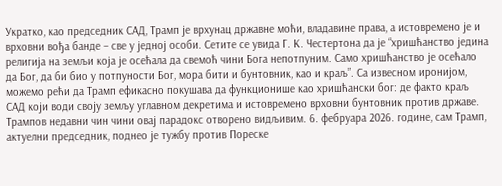Укратко, као председник САД, Трамп је врхунац државне моћи, владавине права, а истовремено је и врховни вођа банде – све у једној особи. Сетите се увида Г. К. Честертона да је “хришћанство једина религија на земљи која је осећала да свемоћ чини Бога непотпуним. Само хришћанство је осећало да Бог, да би био у потпуности Бог, мора бити и бунтовник, као и краљ”. Са извесном иронијом, можемо рећи да Трамп ефикасно покушава да функционише као хришћански бог: де факто краљ САД који води своју земљу углавном декретима и истовремено врховни бунтовник против државе. Трампов недавни чин чини овај парадокс отворено видљивим. 6. фебруара 2026. године, сам Трамп, актуелни председник, поднео је тужбу против Пореске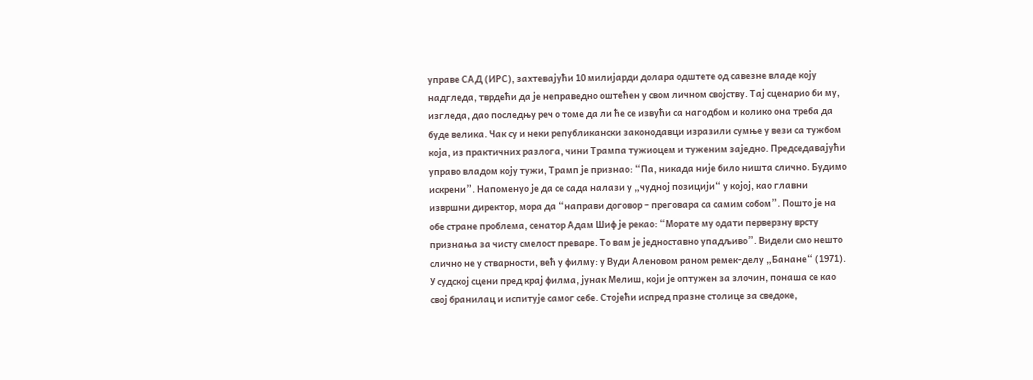управе САД (ИРС), захтевајући 10 милијарди долара одштете од савезне владе коју надгледа, тврдећи да је неправедно оштећен у свом личном својству. Тај сценарио би му, изгледа, дао последњу реч о томе да ли ће се извући са нагодбом и колико она треба да буде велика. Чак су и неки републикански законодавци изразили сумње у вези са тужбом која, из практичних разлога, чини Трампа тужиоцем и туженим заједно. Председавајући управо владом коју тужи, Трамп је признао: “Па, никада није било ништа слично. Будимо искрени”. Напоменуо је да се сада налази у „чудној позицији“ у којој, као главни извршни директор, мора да “направи договор – преговара са самим собом”. Пошто је на обе стране проблема, сенатор Адам Шиф је рекао: “Морате му одати перверзну врсту признања за чисту смелост преваре. То вам је једноставно упадљиво”. Видели смо нешто слично не у стварности, већ у филму: у Вуди Аленовом раном ремек-делу „Банане“ (1971). У судској сцени пред крај филма, јунак Мелиш, који је оптужен за злочин, понаша се као свој бранилац и испитује самог себе. Стојећи испред празне столице за сведоке,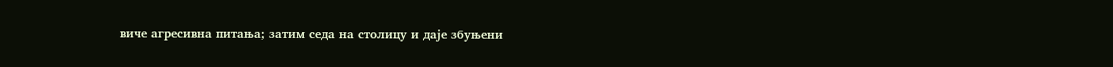виче агресивна питања; затим седа на столицу и даје збуњени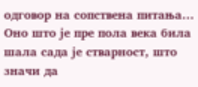одговор на сопствена питања… Оно што је пре пола века била шала сада је стварност, што значи да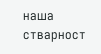наша стварност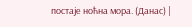постаје ноћна мора. (Данас) |